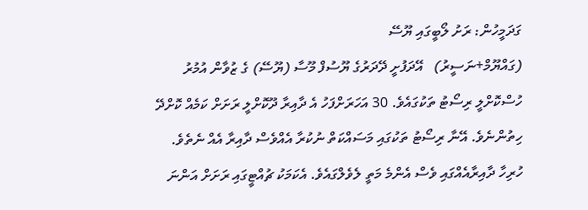ގަދަމީހުން: ރަށު ލޯބީގައި ޔޫސޭ
(ގައްޔޫމް+ނަސީރު)   އޭދަފުށީ ދޭދަރުގެ ޔޫސުފް މޫސާ (ޔޫސޭ) ގެ ޒުވާން އުމުރު ހުސްކޮށްލީ ރިސޯޓު ތަކުގައެވެ. 30 އަހަރަށްފަހު އެ ދާއިރާ ދޫކޮށްލީ ރަށަށް ކަމެއް ކޮށްދޭ ހިތުންނެވެ. އޭނާ ރިސޯޓު ތަކުގައި މަސައްކަތް ނުކުރާ އެއްވެސް ދާއިރާ އެއް ނެތެވެ. ހުރިހާ ދާއިރާއެއްގައި ވެސް އެންމެ މަތީ ލެވެލްގައެވެ. އެކަމަކު ޗުއްޓީގައި ރަށަށް އަންނަ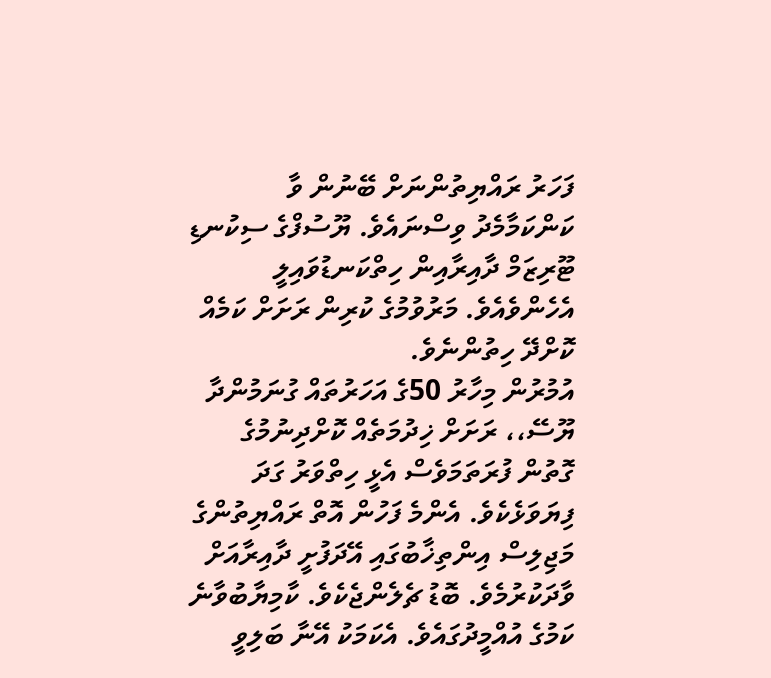ފަހަރު ރައްޔިތުންނަށް ބޭނުން ވާ ކަންކަމާމެދު ވިސްނައެވެ. ޔޫސުފްގެ ސިކުނޑި ޓޫރިޒަމް ދާއިރާއިން ހިތްކަނޑުވައިލީ އެހެންވެއެވެ. މަރުވުމުގެ ކުރިން ރަށަށް ކަމެއް ކޮށްދޭ ހިތުންނެވެ.
އުމުރުން މިހާރު 50ގެ އަހަރުތައް ގުނަމުންދާ ޔޫސޭ،، ރަށަށް ޚިދުމަތެއް ކޮށްދިނުމުގެ ގޮތުން ފުރަތަމަވެސް އެޅީ ހިތްވަރު ގަދަ ފިޔަވަޅެކެވެ. އެންމެ ފަހުން އޮތް ރައްޔިތުންގެ މަޖިލިސް އިންތިޚާބުގައި އޭދަފުށީ ދާއިރާއަށް ވާދަކުރުމެވެ. ބޮޑު ޗެލެންޖެކެވެ. ކާމިޔާބުވާނެ ކަމުގެ އުއްމީދުގައެވެ. އެކަމަކު އޭނާ ބަލިވީ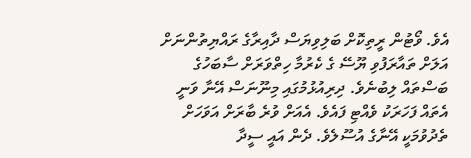އެވެ. ވޯޓުން ރީތިކޮށް ބަލިވިޔަސް ދާއިރާގެ ރައްޔިތުންނަށް އަލަށް ތައާރަފުވި ޔޫސޭ ގެ ކެރުމާ ހިތްވަރަށް ސާބަހުގެ ބަސްތައް ލިބުނެވެ. ދިރިއުޅުމުގައި މިނޫނަސް އޭނާ ވަނީ އެތައް ފަހަރަކު ވެއްޓި ފައެވެ. އެއަށް ވުރެ ބާރަށް އަވަހަށް ތެދުވުމަކީ އޭނާގެ އުސޫލެވެ. ދެން އައީ ސީދާ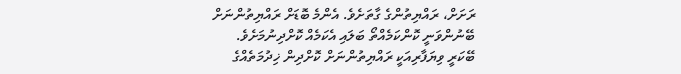ރަށަށް، ރައްޔިތުންގެ ގާތަށެވެ. އެންމެ ބޮޑަށް ރައްޔިތުންނަށް ބޭނުންވަނީ ކޮންކަމެއްތޯ ބަލައި އެކަމެއް ކޮށްދިނުމަށެވެ.
ބޭކަރީ ވިޔަފާރިއަކީ ރައްޔިތުންނަށް ކޮށްދިން ޚިދުމަތެއްގެ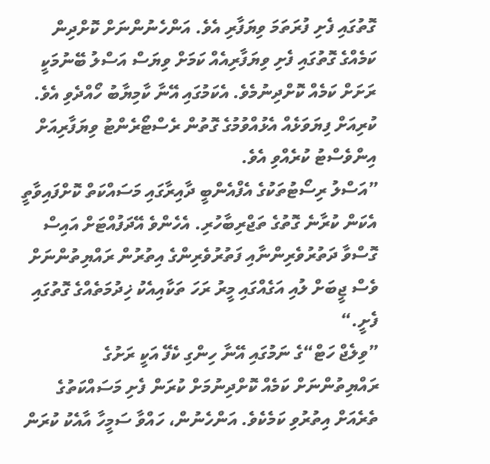ގޮތުގައި ފެށި ފުރަތަމަ ވިޔަފާރި އެވެ. އަންހެނުންނަށް ކޮށްދިން ކަމެއްގެ ގޮތުގައި ފެށި ވިޔަފާރިއެއް ކަމަށް ވިޔަސް އަސްލު ބޭނުމަކީ ރަށަށް ކަމެއް ކޮށްދިނުމެވެ. އެކަމުގައި އޭނާ ކާމިޔާބު ހޯއްދެވި އެވެ. ކުރިއަށް ފިޔަވަޅެއް އެޅުއްވުމުގެ ގޮތުން ރެސްޓޯރެންޓު ވިޔަފާރިއަށް އިންވެސްޓު ކުރެއްވި އެވެ.
”އަސްލު ރިސޯޓުތަކުގެ އެފްއެންބީ ދާއިރާގައި މަސައްކަތް ކޮށްފައިވާތީ އެކަން ކުރާނެ ގޮތުގެ ތަޖްރިބާހުރި. އެހެންވެ އޭދަފުއްޓަށް އައިސް ގޮސްވާ ދަތުރުވެރިންނާއި ފަތުރުވެރިންގެ އިތުރުން ރައްޔިތުންނަށް ވެސް ޖީބަށް ލުއި އަގެއްގައި މީރު ރަހަ ތަކާއިއެކު ޚިދުމަތެއްގެ ގޮތުގައި ފެށީ.“
”ވިލެޖް ހަޓް“ގެ ނަމުގައި އޭނާ ހިންގި ކެފޭ އަކީ ރަށުގެ ރައްޔިތުންނަށް ކަމެއް ކޮށްދިނުމަށް ކުރަން ފެށި މަސައްކަތުގެ ތެރެއަށް އިތުރުވި ކަމެކެވެ. އަންހެނުން، ހައްވާ ސަމީހާ އާއެކު ކުރަން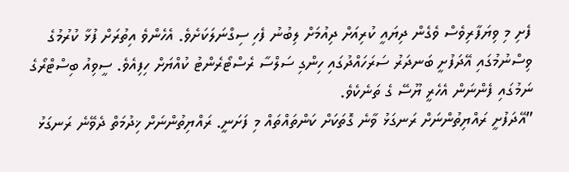ފެށި މި ވިޔަފާރިވެސް ވެގެން ދިޔައީ ކުރިއަށް ދިއުމަށް ލިބުނު ފެހި ސިގްނަލަކަށެވެ. އެހެންވެ އިތުރަށް ފުޅާ ކުރުމުގެ ވިސްނުމުގައި އޭދަފުށީ ބަނދަރު ސަރަހައްދުގައި ހިންގި ސަލްސާ ރެސްޓޯރެންޓު ކުއްޔަށް ހިފިއެވެ. ސީވިއު ބިސްޓްރޯގެ ނަމުގައި ފެންނަން އެހެރީ ޔޫސޭ ގެ ތަނެކެވެ.
”އޭދަފުށީ ރައްޔިތުންނަށް ރަނގަޅު ވާނެ ގޮތަކަށް ކަންތައްތައް މި ފަށަނީ. ރައްޔިތުންނަށް ޚިދުމަތް ދެވޭނެ ރަނގަޅު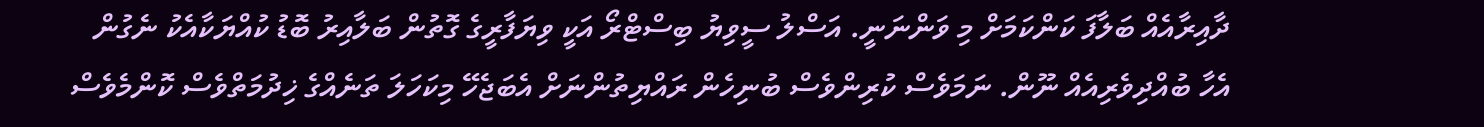ދާއިރާއެއް ބަލާފަ ކަންކަމަށް މި ވަންނަނީ. އަސްލު ސީވިޔު ބިސްޓްރޯ އަކީ ވިޔަފާރީގެ ގޮތުން ބަލާއިރު ބޮޑު ކުއްޔަކާއެކު ނެގުން އެހާ ބުއްދިވެރިއެއް ނޫން. ނަމަވެސް ކުރިންވެސް ބުނިހެން ރައްޔިތުންނަށް އެބަޖެހޭ މިކަހަލަ ތަނެއްގެ ޚިދުމަތްވެސް ކޮންމެވެސް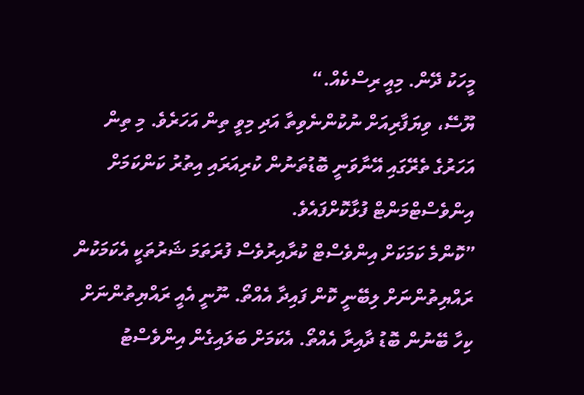މީހަކު ދޭން. މިއީ ރިސްކެއް.“
ޔޫސޭ، ވިޔަފާރިއަށް ނުކުންނެވިތާ އަދި މިވީ ތިން އަހަރެވެ. މި ތިން އަހަރުގެ ތެރޭގައި އޭނާވަނީ ބޮޑުތަނުން ކުރިއަރައި އިތުރު ކަންކަމަށް އިންވެސްޓްމަންޓް ފުޅާކޮށްފައެވެ.
”ކޮންމެ ކަމަކަށް އިންވެސްޓް ކުރާއިރުވެސް ފުރަތަމަ ޝަރުތަކީ އެކަމަކުން ރައްޔިތުންނަށް ލިބޭނީ ކޮން ފައިދާ އެއްތޯ. ނޫނީ އެއީ ރައްޔިތުންނަށް ކިހާ ބޭނުން ބޮޑު ދާއިރާ އެއްތޯ. އެކަމަށް ބަލައިގެން އިންވެސްޓު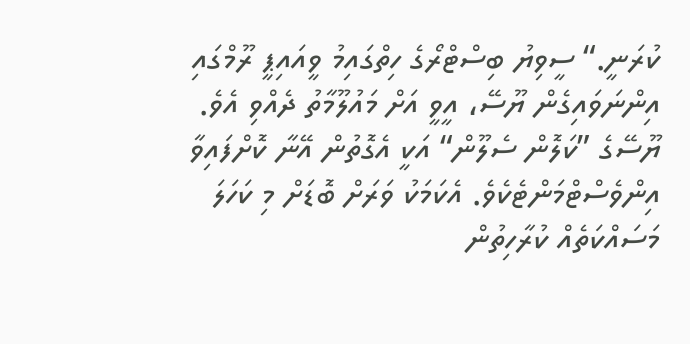ކުރަނީ.“ ސީވިޔު ބިސްޓްރޯގެ ހިތްގައިމު ވީއައިޕީ ރޫމްގައި އިންނަވައިގެން ޔޫސޭ، އީވީ އަށް މައުލޫމާތު ދެއްވި އެވެ.
ޔޫސޭގެ ”ކަލޮން ސެލޫން“ އަކީ އެގޮތުން އޭނާ ކޮށްފައިވާ އިންވެސްޓްމަންޓެކެވެ. އެކަމަކު ވަރަށް ބޮޑަށް މި ކަހަލަ މަސައްކަތެއް ކުރާހިތުން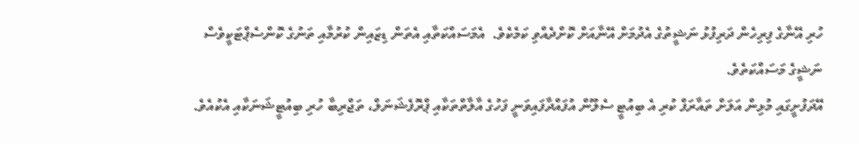ހުރި އޭނާގެ ފިރިހެން ދަރިފުޅު ނަޝީތުގެ އެދުމަށް އޭނާއަށް ކޮށްދެއްވި ކަމެކެވެ.  އެމަސައްކަތާއި އެތަން ޑިޒައިން ކުރުމާއި ތަނުގެ ކޮންސެޕްޓަކީވެސް ނަޝީގެ މަސައްކަތެވެ.
އޭދަފުށީގައި މުޅިން އަލަށް ތައާރަފް ކުރި އެ ބިއުޓީ ސެލޫން އުފައްދާފައިވަނީ ފަހުގެ އާލާތްތަކާއި ޕްރޮފެޝަނަލް، ތަޖްރިބާ ހުރި ބިއުޓީޝަނަކާއި އެކުއެވެ.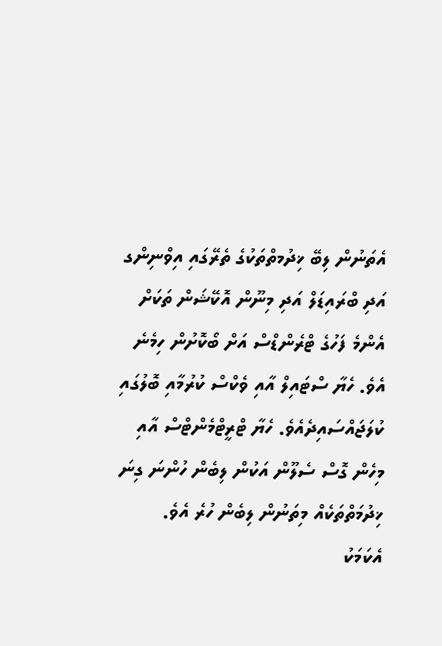އެތަނުން ލިބޭ ޚިދުމތްތަކުގެ ތެރޭގައި އިވްނިންގ އަދި ބްރައިޑަލް އަދި މިނޫން އޮކޭޝަން ތަކަށް އެންމެ ފަހުގެ ޓްރެންޑްސް އަށް ބޯކޮށުން ހިމެނެ އެވެ. ހެޔާ ސްޓައިލް އާއި ވެކްސް ކުރުމާއި ބޮލުގައި ކުލަޖައްސައިދެއެވެ. ހެޔާ ޓްރީޓްމެންޓްސް އާއި މިހެން ގޮސް ސެލޫން އަކުން ލިބެން ހުންނަ ގިނަ ޚިދުމަތްތަކެއް މިތަނުން ލިބެން ހުރެ އެވެ.
އެކަމަކު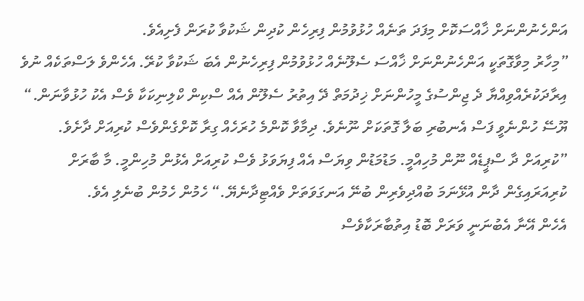އަންހެނުންނަށް ޚާއްސަކޮށް މިފަދަ ތަނެއް ހުޅުވުމުން ފިރިހެން ކުދިން ޝަކުވާ ކުރަން ފެށިއެވެ.
”މިހާރު މިވާގޮތަކީ އަންހެނުންނަށް ޚާއްސަ ސެލޫނެއް ހުޅުވުމުން ފިރިހެނުން އެބަ ޝަކުވާ ކުރޭ. އެހެންވެ ލަސްތަކެއް ނުވެ އިރާދަކުރެއްވިއްޔާ ދެ ޖިންސުގެ މީހުންނަށް ޚިދުމަތް ދޭ އިތުރު ސެލޫން އެއް ސްކިން ކްލިނިކަކާ ވެސް އެކު ހުޅުވާނަން.“
ޔޫސޭ ހުންނެވީ ފަސް އެނބުރި ބަލާ ގޮތަކަށް ނޫނެވެ. ދިމާވާ ކޮންމެ ހުރަހެއް ގިރާ ކޮށްގެންވެސް ކުރިއަށް ދާށެވެ. ”ކުރިއަށް ދާ ސްޕީޑެއް ނޫން މުހިއްމީ. މަޑުމަޑުން ވިޔަސް އެއް ފިޔަވަޅު ވެސް ކުރިއަށް އެޅުން މުހިންމީ. މާ ބާރަށް ކުރިއަރައިގެން ދާން އުޅޭނަމަ ބުއްދިވެރިން ބުނޭ އަނގަވަތަށް ވެއްޓިދާނެޔޭ.“ ހެމުން ހެމުން ބުނެލި އެވެ.
އެހެން އޭނާ އެބުނަނީ ވަރަށް ބޮޑު އިތުބާރަކާވެސް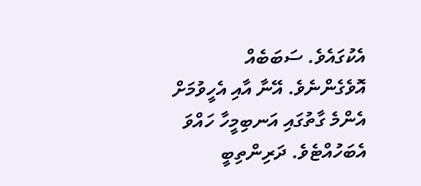އެކުގައެވެ. ސަބަބެއް އޮވެގެންނެވެ. އޭނާ އާއި އެހީވުމަށް އެންމެ ގާތުގައި އަނބިމީހާ ހައްވަ އެބަހުއްޓެވެ. ދަރިންތިބީ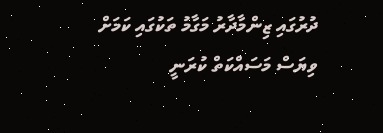ދުރުގައި ޒިންމާދާރު މަގާމު ތަކުގައި ކަމަށް ވިޔަސް މަސައްކަތް ކުރަނީ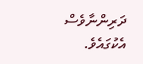ދަރިންނާވެސް އެކުގައެވެ.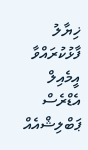ޚިޔާލު ފާޅުކުރައްވާ
އީމެއިލް އެޑްރެސް ޕަބްލިޝްއެއް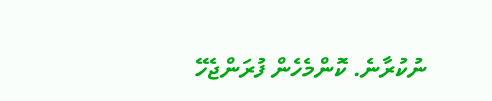ނުކުރާނެ. ކޮންމެހެން ފުރަންޖެހޭ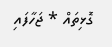ގޮޅިތައް * ޖަހާފައި